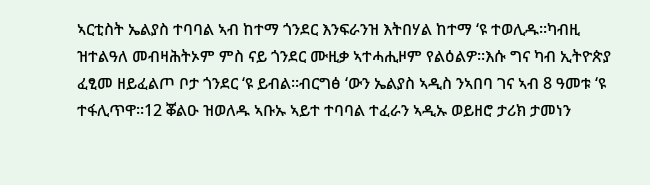ኣርቲስት ኤልያስ ተባባል ኣብ ከተማ ጎንደር እንፍራንዝ እትበሃል ከተማ ‘ዩ ተወሊዱ፡፡ካብዚ ዝተልዓለ መብዛሕትኦም ምስ ናይ ጎንደር ሙዚቃ ኣተሓሒዞም የልዕልዎ፡፡እሱ ግና ካብ ኢትዮጵያ ፈፂመ ዘይፈልጦ ቦታ ጎንደር ‘ዩ ይብል፡፡ብርግፅ ‘ውን ኤልያስ ኣዲስ ንኣበባ ገና ኣብ 8 ዓመቱ ‘ዩ ተፋሊጥዋ፡፡12 ቖልዑ ዝወለዱ ኣቡኡ ኣይተ ተባባል ተፈራን ኣዲኡ ወይዘሮ ታሪክ ታመነን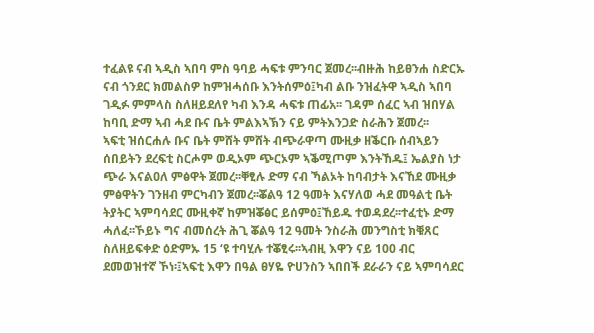ተፈልዩ ናብ ኣዲስ ኣበባ ምስ ዓባይ ሓፍቱ ምንባር ጀመረ፡፡ብዙሕ ከይፀንሐ ስድርኡ ናብ ጎንደር ክመልስዎ ከምዝሓሰቡ እንትሰምዕ፤ካብ ልቡ ንዝፈትዋ ኣዲስ ኣበባ ገዲፉ ምምላስ ስለዘይደለየ ካብ እንዳ ሓፍቱ ጠፊአ፡፡ ገዳም ሰፈር ኣብ ዝበሃል ከባቢ ድማ ኣብ ሓደ ቡና ቤት ምልእኣኽን ናይ ምትእንጋድ ስራሕን ጀመረ፡፡
ኣፍቲ ዝሰርሐሉ ቡና ቤት ምሸት ምሸት ብጭራዋጣ ሙዚቃ ዘቕርቡ ሰብኣይን ሰበይትን ደረፍቲ ስርሖም ወዲኦም ጭርኦም ኣቕሚጦም እንትኸዱ፤ ኤልያስ ነታ ጭራ እናልዐለ ምፅዋት ጀመረ፡፡ቐፂሉ ድማ ናብ ኻልኦት ከባብታት እናኸደ ሙዚቃ ምፅዋትን ገንዘብ ምርካብን ጀመረ፡፡ቖልዓ 12 ዓመት እናሃለወ ሓደ መዓልቲ ቤት ትያትር ኣምባሳደር ሙዚቀኛ ከምዝቖፅር ይሰምዕ፤ኸይዱ ተወዳደረ፡፡ተፈቲኑ ድማ ሓለፈ፡፡ኾይኑ ግና ብመሰረት ሕጊ ቖልዓ 12 ዓመት ንስራሕ መንግስቲ ክቑጸር ስለዘይፍቀድ ዕድምኡ 15 ‘ዩ ተባሂሉ ተቖፂሩ፡፡ኣብዚ እዋን ናይ 100 ብር ደመወዝተኛ ኾነ፡፤ኣፍቲ እዋን በዓል ፀሃዬ ዮሀንስን ኣበበች ደራራን ናይ ኣምባሳደር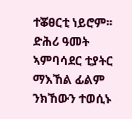ተቖፀርቲ ነይሮም፡፡
ድሕሪ ዓመት ኣምባሳደር ቲያትር ማእኸል ፊልም ንክኸውን ተወሲኑ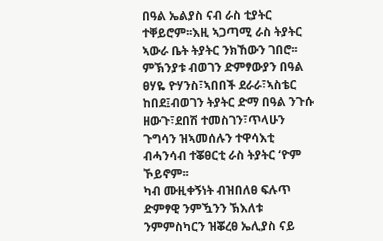በዓል ኤልያስ ናብ ራስ ቲያትር ተቐይሮም፡፡እዚ ኣጋጣሚ ራስ ትያትር ኣውራ ቤት ትያትር ንክኸውን ገበሮ፡፡ምኽንያቱ ብወገን ድምፃውያን በዓል ፀሃዬ ዮሃንስ፣ኣበበች ደራራ፣ኣስቴር ከበደ፤ብወገን ትያትር ድማ በዓል ንጉሱ ዘውጉ፣ደበሽ ተመስገን፣ጥላሁን ጉግሳን ዝኣመሰሉን ተዋሳእቲ ብሓንሳብ ተቖፀርቲ ራስ ትያትር ‘ዮም ኾይኖም፡፡
ካብ ሙዚቀኝነት ብዝበለፀ ፍሉጥ ድምፃዊ ንምዃንን ኽእለቱ ንምምስካርን ዝቖረፀ ኤሊያስ ናይ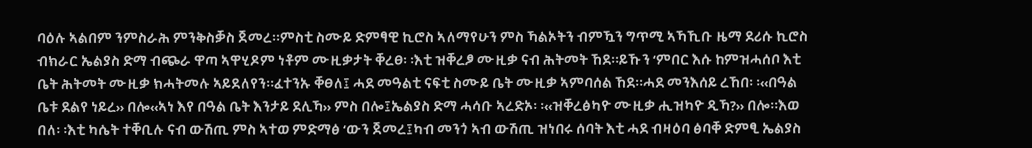ባዕሉ ኣልበም ንምስራሕ ምንቅስቓስ ጀመረ፡፡ምስቲ ስሙይ ድምፃዊ ኪሮስ ኣለማየሁን ምስ ኻልኦትን ብምዃን ግጥሚ ኣኻኺቡ ዜማ ደሪሱ ኪሮስ ብክራር ኤልያስ ድማ ብጭራ ዋጣ ኣዋሂዶም ነቶም ሙዚቃታት ቐረፀ፡ ፡እቲ ዝቐረፆ ሙዚቃ ናብ ሕትመት ኸደ፡፡ይኹን ‘ምበር እሱ ከምዝሓሰቦ እቲ ቤት ሕትመት ሙዚቃ ክሓትመሉ ኣይደለየን፡፡ፈተንኡ ቐፀለ፤ ሓደ መዓልቲ ናፍቲ ስሙይ ቤት ሙዚቃ ኣምባሰል ኸደ፡፡ሓደ መንእሰይ ረኸበ፡ ፡‹‹በዓል ቤቱ ደልየ ነይረ›› በሎ‹‹ኣነ እየ በዓል ቤት እንታይ ደሊኻ›› ምስ በሎ፤ኤልያስ ድማ ሓሳቡ ኣረድኦ፡ ፡‹‹ዝቐረፅካዮ ሙዚቃ ሒዝካዮ ዲኻ?›› በሎ፡፡እወ በለ፡ ፡እቲ ካሴት ተቐቢሉ ናብ ውሽጢ ምስ ኣተወ ምድማፅ ‘ውን ጀመረ፤ካብ መንጎ ኣብ ውሽጢ ዝነበሩ ሰባት እቲ ሓደ ብዛዕባ ፅባቐ ድምፂ ኤልያስ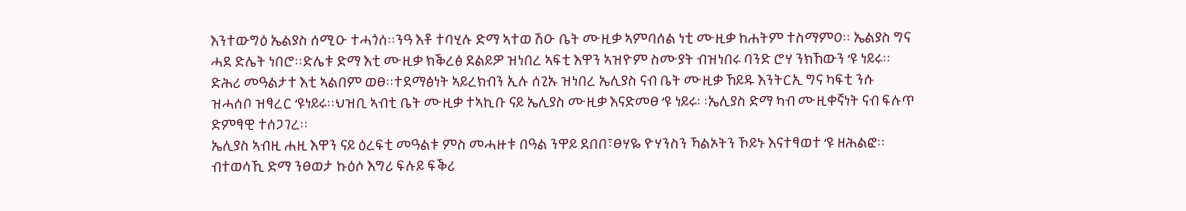እንተውግዕ ኤልያስ ሰሚዑ ተሓጎሰ፡፡ንዓ እቶ ተባሂሉ ድማ ኣተወ ሽዑ ቤት ሙዚቃ ኣምባሰል ነቲ ሙዚቃ ከሐትም ተስማምዐ፡፡ ኤልያስ ግና ሓደ ድሌት ነበሮ፡፡ድሌቱ ድማ እቲ ሙዚቃ ክቕረፅ ደልይዎ ዝነበረ ኣፍቲ እዋን ኣዝዮም ስሙያት ብዝነበሩ ባንድ ሮሃ ንክኸውን ‘ዩ ነይሩ፡፡
ድሕሪ መዓልታተ እቲ ኣልበም ወፀ፡፡ተደማፅነት ኣይረክብን ኢሉ ሰጊኡ ዝነበረ ኤሊያስ ናብ ቤት ሙዚቃ ኸይዱ እንትርኢ ግና ካፍቲ ንሱ ዝሓሰቦ ዝፃረር ‘ዩነይሩ፡፡ህዝቢ ኣብቲ ቤት ሙዚቃ ተኣኪቡ ናይ ኤሊያስ ሙዚቃ እናድመፀ ‘ዩ ነይሩ፡ ፡ኤሊያስ ድማ ካብ ሙዚቀኛነት ናብ ፍሉጥ ድምፃዊ ተሰጋገረ፡፡
ኤሊያስ ኣብዚ ሐዚ እዋን ናይ ዕረፍቲ መዓልቱ ምስ መሓዙቱ በዓል ንዋይ ደበበ፣ፀሃዬ ዮሃንስን ኻልኦትን ኾይኑ እናተፃወተ ‘ዩ ዘሕልፎ፡፡ ብተወሳኺ ድማ ንፀወታ ኩዕሶ እግሪ ፍሉይ ፍቕሪ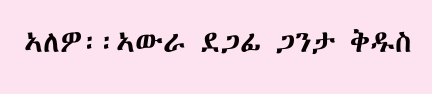ኣለዎ፡፡ኣውራ ደጋፊ ጋንታ ቅዱስ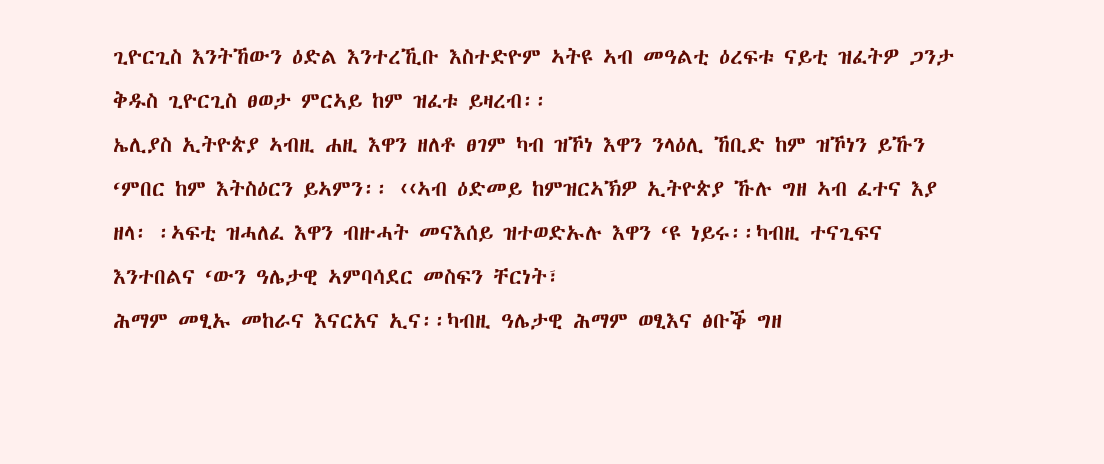ጊዮርጊስ እንትኸውን ዕድል እንተረኺቡ እስተድዮም ኣትዩ ኣብ መዓልቲ ዕረፍቱ ናይቲ ዝፈትዎ ጋንታ ቅዱስ ጊዮርጊስ ፀወታ ምርኣይ ከም ዝፈቱ ይዛረብ፡፡
ኤሊያስ ኢትዮጵያ ኣብዚ ሐዚ እዋን ዘለቶ ፀገም ካብ ዝኾነ እዋን ንላዕሊ ኸቢድ ከም ዝኾነን ይኹን ‘ምበር ከም እትስዕርን ይኣምን፡፡ ‹‹ኣብ ዕድመይ ከምዝርኣኽዎ ኢትዮጵያ ኹሉ ግዘ ኣብ ፈተና እያ ዘላ፡ ፡ኣፍቲ ዝሓለፈ እዋን ብዙሓት መናእሰይ ዝተወድኡሉ እዋን ‘ዩ ነይሩ፡፡ካብዚ ተናጊፍና እንተበልና ‘ውን ዓሌታዊ ኣምባሳደር መስፍን ቸርነት፣
ሕማም መፂኡ መከራና እናርአና ኢና፡፡ካብዚ ዓሌታዊ ሕማም ወፂእና ፅቡቕ ግዘ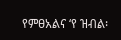የምፀአልና ‘የ ዝብል፡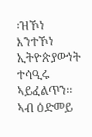፡ዝኾነ እንተኾነ ኢትዮጵያውነት ተሳዒሩ ኣይፈልጥን፡፡ኣብ ዕድመይ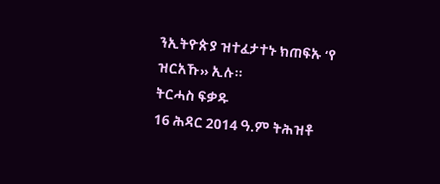ንኢትዮጵያ ዝተፈታተኑ ክጠፍኡ ‘የ ዝርአኹ›› ኢሉ፡፡
ትርሓስ ፍቃዱ
16 ሕዳር 2014 ዓ.ም ትሕዝቶ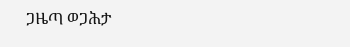ጋዜጣ ወጋሕታ